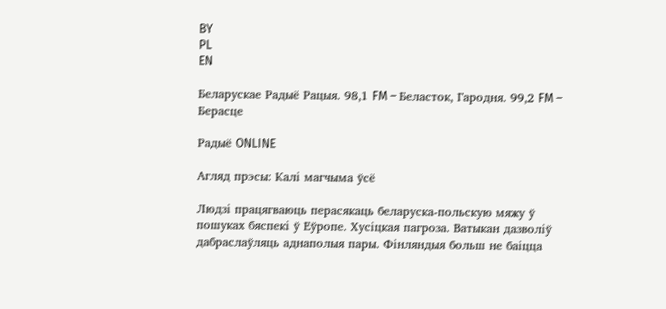BY
PL
EN

Беларускае Радыё Рацыя. 98,1 FM – Беласток, Гародня. 99,2 FM – Берасце

Радыё ONLINE

Агляд прэсы: Калі магчыма ўсё

Людзі працягваюць перасякаць беларуска-польскую мяжу ў пошуках бяспекі ў Еўропе. Хусіцкая пагроза. Ватыкан дазволіў дабраслаўляць аднаполыя пары. Фінляндыя больш не баіцца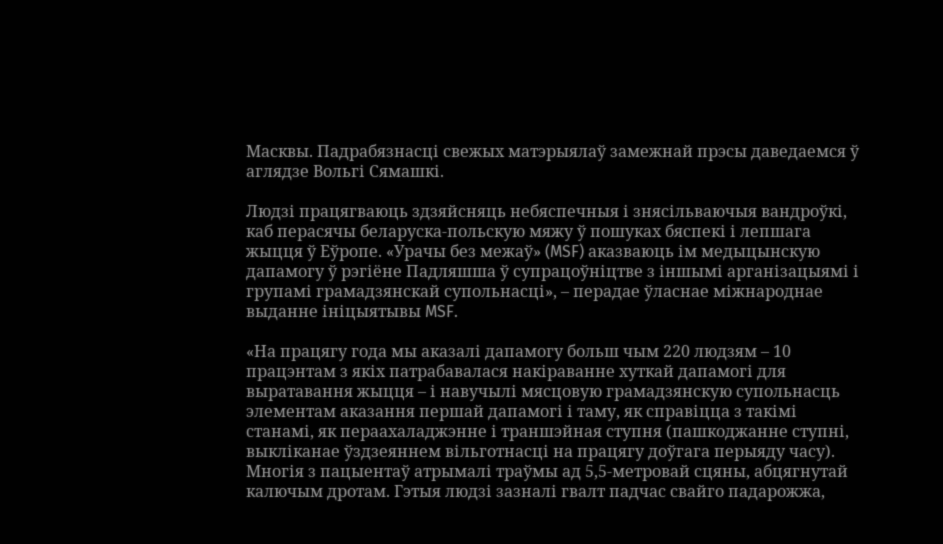Масквы. Падрабязнасці свежых матэрыялаў замежнай прэсы даведаемся ў аглядзе Вольгі Сямашкі.

Людзі працягваюць здзяйсняць небяспечныя і знясільваючыя вандроўкі, каб перасячы беларуска-польскую мяжу ў пошуках бяспекі і лепшага жыцця ў Еўропе. «Урачы без межаў» (MSF) аказваюць ім медыцынскую дапамогу ў рэгіёне Падляшша ў супрацоўніцтве з іншымі арганізацыямі і групамі грамадзянскай супольнасці», – перадае ўласнае міжнароднае выданне ініцыятывы MSF.

«На працягу года мы аказалі дапамогу больш чым 220 людзям – 10 працэнтам з якіх патрабавалася накіраванне хуткай дапамогі для выратавання жыцця – і навучылі мясцовую грамадзянскую супольнасць элементам аказання першай дапамогі і таму, як справіцца з такімі станамі, як пераахаладжэнне і траншэйная ступня (пашкоджанне ступні, выкліканае ўздзеяннем вільготнасці на працягу доўгага перыяду часу). Многія з пацыентаў атрымалі траўмы ад 5,5-метровай сцяны, абцягнутай калючым дротам. Гэтыя людзі зазналі гвалт падчас свайго падарожжа,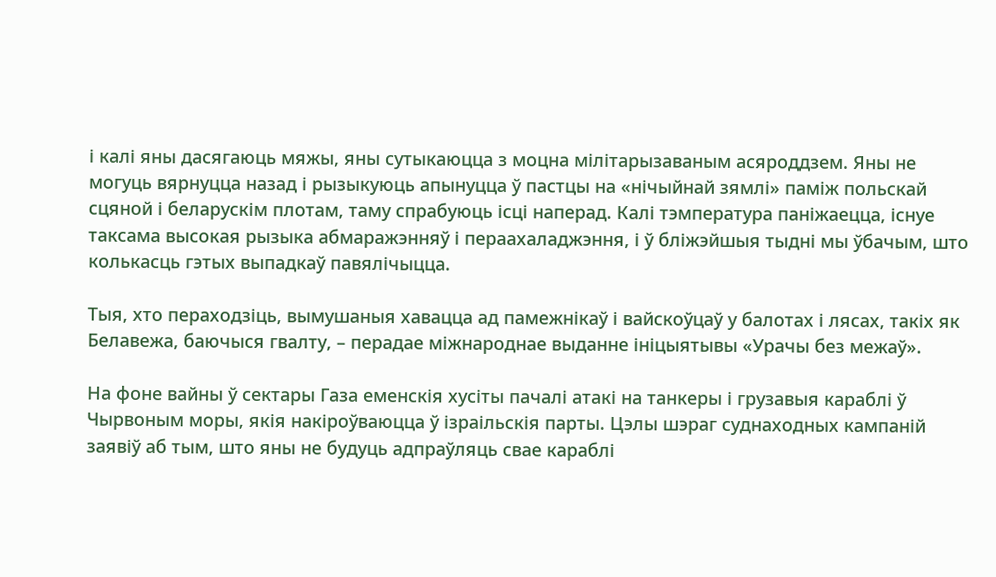і калі яны дасягаюць мяжы, яны сутыкаюцца з моцна мілітарызаваным асяроддзем. Яны не могуць вярнуцца назад і рызыкуюць апынуцца ў пастцы на «нічыйнай зямлі» паміж польскай сцяной і беларускім плотам, таму спрабуюць ісці наперад. Калі тэмпература паніжаецца, існуе таксама высокая рызыка абмаражэнняў і пераахаладжэння, і ў бліжэйшыя тыдні мы ўбачым, што колькасць гэтых выпадкаў павялічыцца.

Тыя, хто пераходзіць, вымушаныя хавацца ад памежнікаў і вайскоўцаў у балотах і лясах, такіх як Белавежа, баючыся гвалту, – перадае міжнароднае выданне ініцыятывы «Урачы без межаў».

На фоне вайны ў сектары Газа еменскія хусіты пачалі атакі на танкеры і грузавыя караблі ў Чырвоным моры, якія накіроўваюцца ў ізраільскія парты. Цэлы шэраг суднаходных кампаній заявіў аб тым, што яны не будуць адпраўляць свае караблі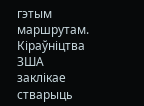гэтым маршрутам. Кіраўніцтва ЗША заклікае стварыць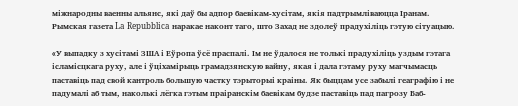міжнародны ваенны альянс, які даў бы адпор баевікам-хусітам, якія падтрымліваюцца Іранам. Рымская газета La Repubblica наракае наконт таго, што Захад не здолеў прадухіліць гэтую сітуацыю.

«У выпадку з хусітамі ЗША і Еўропа ўсё праспалі. Ім не ўдалося не толькі прадухіліць уздым гэтага ісламісцкага руху, але і ўціхамірыць грамадзянскую вайну, якая і дала гэтаму руху магчымасць паставіць пад свой кантроль большую частку тэрыторыі краіны. Як быццам усе забылі геаграфію і не падумалі аб тым, наколькі лёгка гэтым праіранскім баевікам будзе паставіць пад пагрозу Баб-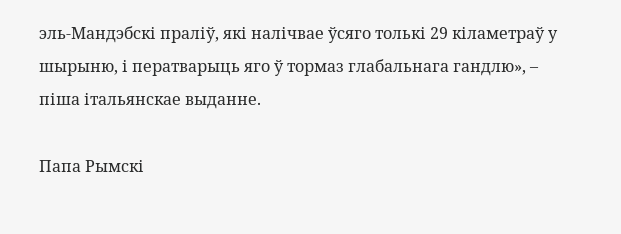эль-Мандэбскі праліў, які налічвае ўсяго толькі 29 кіламетраў у шырыню, і ператварыць яго ў тормаз глабальнага гандлю», – піша італьянскае выданне.

Папа Рымскі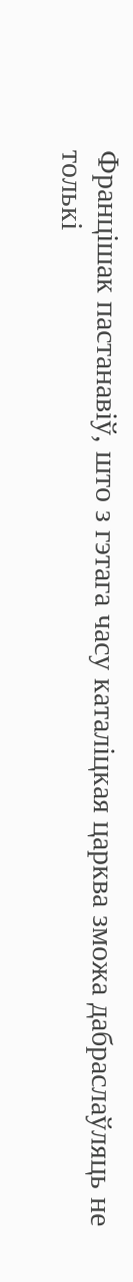Францішак пастанавіў, што з гэтага часу каталіцкая царква зможа дабраслаўляць не толькі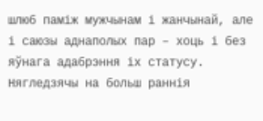шлюб паміж мужчынам і жанчынай, але і саюзы аднаполых пар – хоць і без яўнага адабрэння іх статусу. Нягледзячы на больш раннія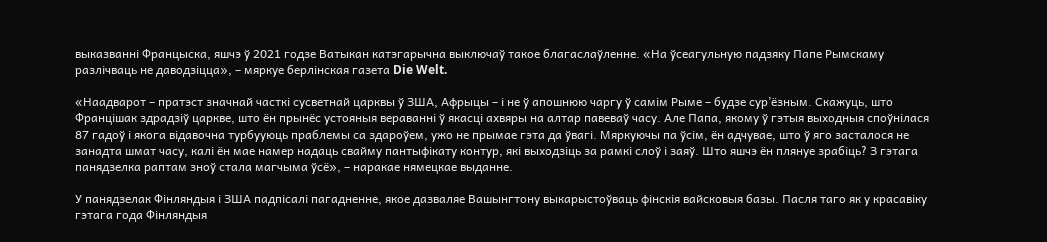выказванні Францыска, яшчэ ў 2021 годзе Ватыкан катэгарычна выключаў такое благаслаўленне. «На ўсеагульную падзяку Папе Рымскаму разлічваць не даводзіцца», – мяркуе берлінская газета Die Welt.

«Наадварот – пратэст значнай часткі сусветнай царквы ў ЗША, Афрыцы – і не ў апошнюю чаргу ў самім Рыме – будзе сур’ёзным. Скажуць, што Францішак здрадзіў царкве, што ён прынёс устояныя вераванні ў якасці ахвяры на алтар павеваў часу. Але Папа, якому ў гэтыя выходныя споўнілася 87 гадоў і якога відавочна турбууюць праблемы са здароўем, ужо не прымае гэта да ўвагі. Мяркуючы па ўсім, ён адчувае, што ў яго засталося не занадта шмат часу, калі ён мае намер надаць свайму пантыфікату контур, які выходзіць за рамкі слоў і заяў. Што яшчэ ён плянуе зрабіць? З гэтага панядзелка раптам зноў стала магчыма ўсё», – наракае нямецкае выданне.

У панядзелак Фінляндыя і ЗША падпісалі пагадненне, якое дазваляе Вашынгтону выкарыстоўваць фінскія вайсковыя базы. Пасля таго як у красавіку гэтага года Фінляндыя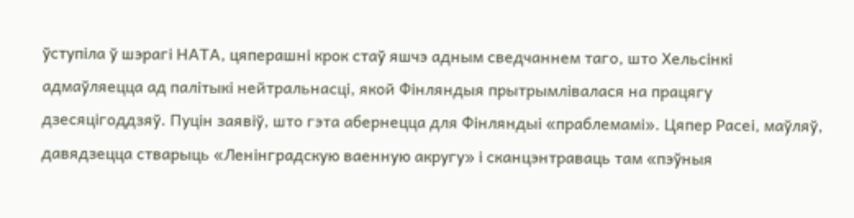ўступіла ў шэрагі НАТА, цяперашні крок стаў яшчэ адным сведчаннем таго, што Хельсінкі адмаўляецца ад палітыкі нейтральнасці, якой Фінляндыя прытрымлівалася на працягу дзесяцігоддзяў. Пуцін заявіў, што гэта абернецца для Фінляндыі «праблемамі». Цяпер Расеі, маўляў, давядзецца стварыць «Ленінградскую ваенную акругу» і сканцэнтраваць там «пэўныя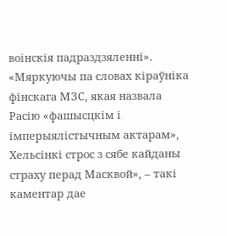воінскія падраздзяленні». «Мяркуючы па словах кіраўніка фінскага МЗС, якая назвала Расію «фашысцкім і імперыялістычным актарам», Хельсінкі строс з сябе кайданы страху перад Масквой», – такі каментар дае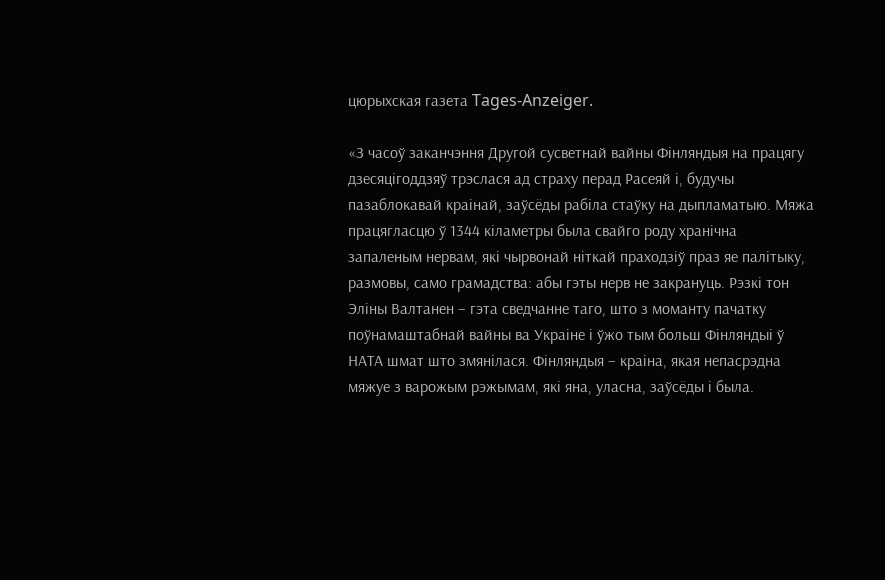цюрыхская газета Tages-Anzeiger.

«З часоў заканчэння Другой сусветнай вайны Фінляндыя на працягу дзесяцігоддзяў трэслася ад страху перад Расеяй і, будучы пазаблокавай краінай, заўсёды рабіла стаўку на дыпламатыю. Мяжа працягласцю ў 1344 кіламетры была свайго роду хранічна запаленым нервам, які чырвонай ніткай праходзіў праз яе палітыку, размовы, само грамадства: абы гэты нерв не закрануць. Рэзкі тон Эліны Валтанен – гэта сведчанне таго, што з моманту пачатку поўнамаштабнай вайны ва Украіне і ўжо тым больш Фінляндыі ў НАТА шмат што змянілася. Фінляндыя – краіна, якая непасрэдна мяжуе з варожым рэжымам, які яна, уласна, заўсёды і была.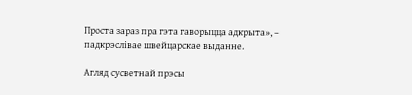Проста зараз пра гэта гаворыцца адкрыта», – падкрэслівае швейцарскае выданне.

Агляд сусветнай прэсы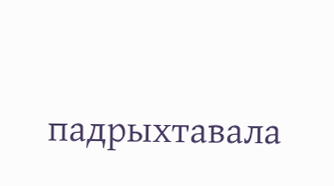падрыхтавала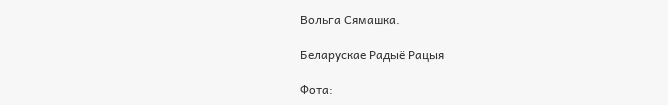Вольга Сямашка.

Беларускае Радыё Рацыя

Фота: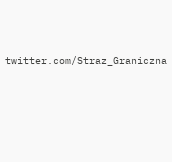twitter.com/Straz_Graniczna